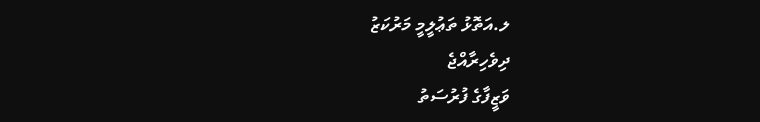ލ.އަތޮޅު ތަޢުލީމީ މަރުކަޒު
ދިވެހިރާއްޖެ
ވަޒީފާގެ ފުރުސަތު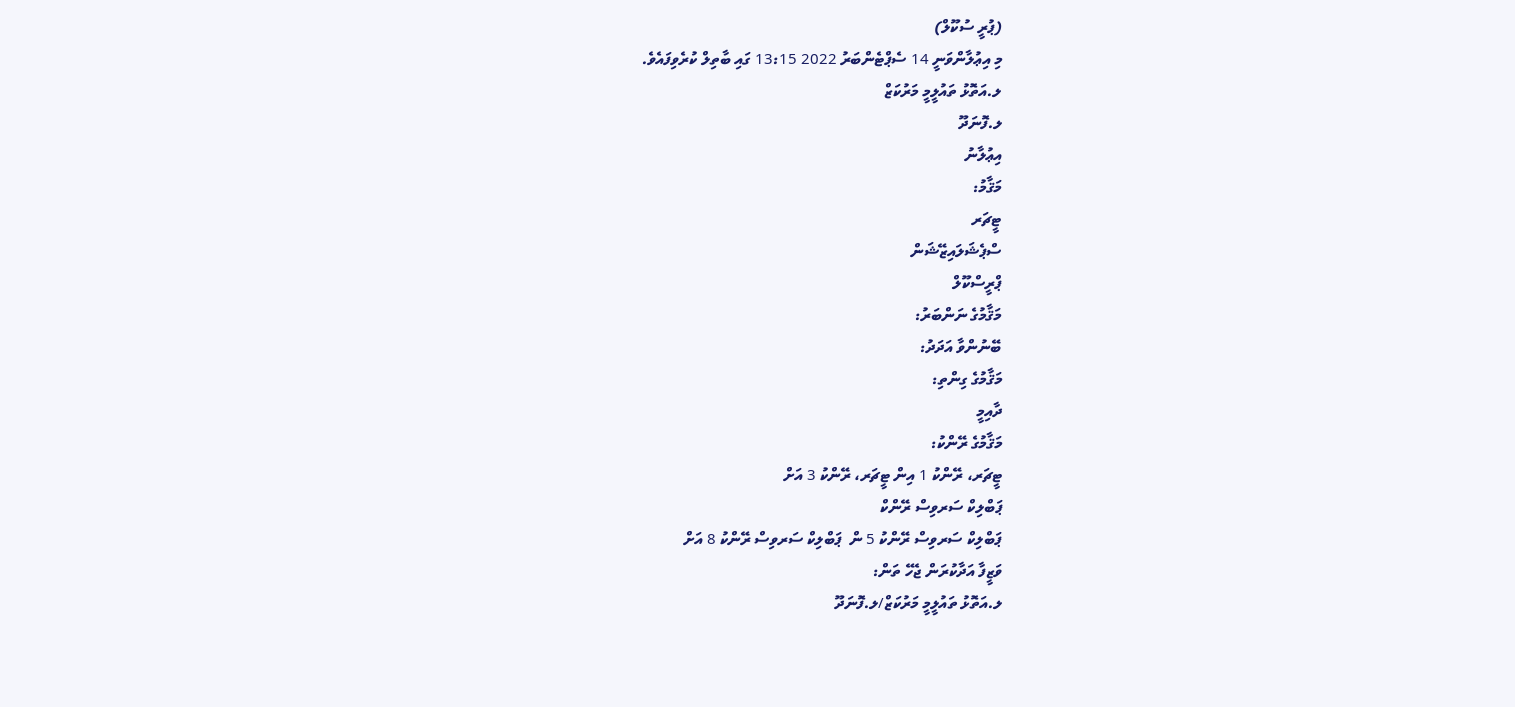(ޕުރީ ސުކޫލް)
މި އިޢުލާންވަނީ 14 ސެޕްޓެންބަރު 2022 13:15 ގައި ބާތިލް ކުރެވިފައެވެ.
ލ.އަތޮޅު ތައުލީމީ މަރުކަޒް
ލ.ފޮނަދޫ
އިޢުލާނު
މަޤާމު:
ޓީޗަރ
ސްޕެޝަލައިޒޭޝަން
ޕްރީސްކޫލް
މަޤާމުގެ ނަންބަރު:
ބޭނުންވާ އަދަދު:
މަޤާމުގެ ގިންތި:
ދާއިމީ
މަޤާމުގެ ރޭންކު:
ޓީޗަރ، ރޭންކު 1 އިން ޓީޗަރ، ރޭންކު 3 އަށް
ޕަބްލިކް ސަރވިސް ރޭންކް
ޕަބްލިކް ސަރވިސް ރޭންކު 5 ން  ޕަބްލިކް ސަރވިސް ރޭންކު 8 އަށް
ވަޒީފާ އަދާކުރަން ޖެހޭ ތަން:
ލ.އަތޮޅު ތައުލީމީ މަރުކަޒް/ލ.ފޮނަދޫ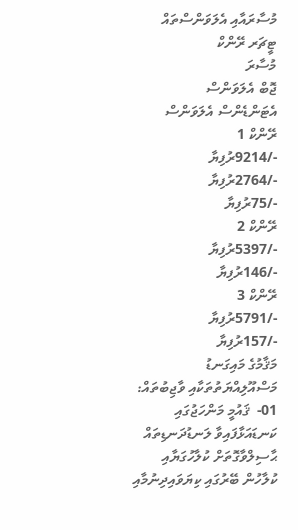މުސާރައާއި އެލަވަންސްތައް
ޓީޗަރ ރޭންކް
މުސާރަ
ޖޮބް އެލަވަންސް
އެޓަންޑެންސް އެލަވަންސް
ރޭންކް 1
-/9214ރުފިޔާ
-/2764ރުފިޔާ
-/75ރުފިޔާ
ރޭންކް 2
-/5397ރުފިޔާ
-/146ރުފިޔާ
ރޭންކް 3
-/5791ރުފިޔާ
-/157ރުފިޔާ
މަޤާމުގެ މައިގަނޑު މަސްއޫލިއްޔަތުތަކާއި ވާޖިބުތައް:
01-  ޤައުމީ މަންހަޖުގައި ކަނޑައަޅާފައިވާ ލަނޑުދަނޑިތައް ޙާސިލްވާގޮތަށް ކުލާހުގަޔާއި ކުލާހުން ބޭރުގައި ކިޔަވައިދިނުމާއި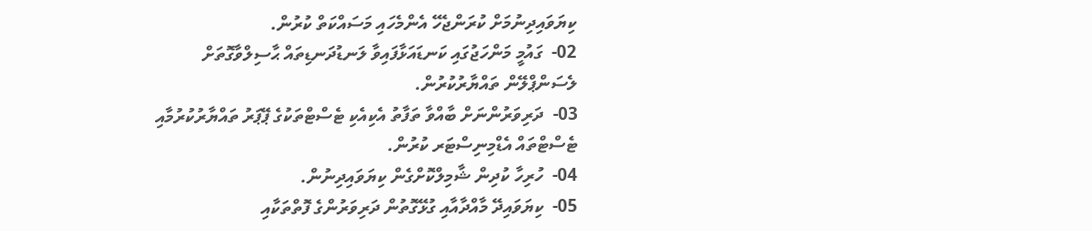ކިޔަވައިދިނުމަށް ކުރަންޖެހޭ އެންމެހައި މަސައްކަތް ކުރުން.
02-  ގައުމީ މަންހަޖުގައި ކަނޑައަޅާފައިވާ ލަނޑުދަނޑިތައް ޙާސިލްވާގޮތަށް ލެސަންޕްލޭން ތައްޔާރުކުރުން.
03-  ދަރިވަރުންނަށް ބާއްވާ ތަފާތު އެކިއެކި ޓެސްޓްތަކުގެ ޕޭޕަރު ތައްޔާރުކުރުމާއި ޓެސްޓްތައް އެޑްމިނިސްޓަރ ކުރުން.
04-  ހުރިހާ ކުދިން ޝާމިލްކޮށްގެން ކިޔަވައިދިނުން.
05-  ކިޔަވައިދޭ މާއްދާއާއި ގުޅޭގޮތުން ދަރިވަރުންގެ ފޮތްތަކާއި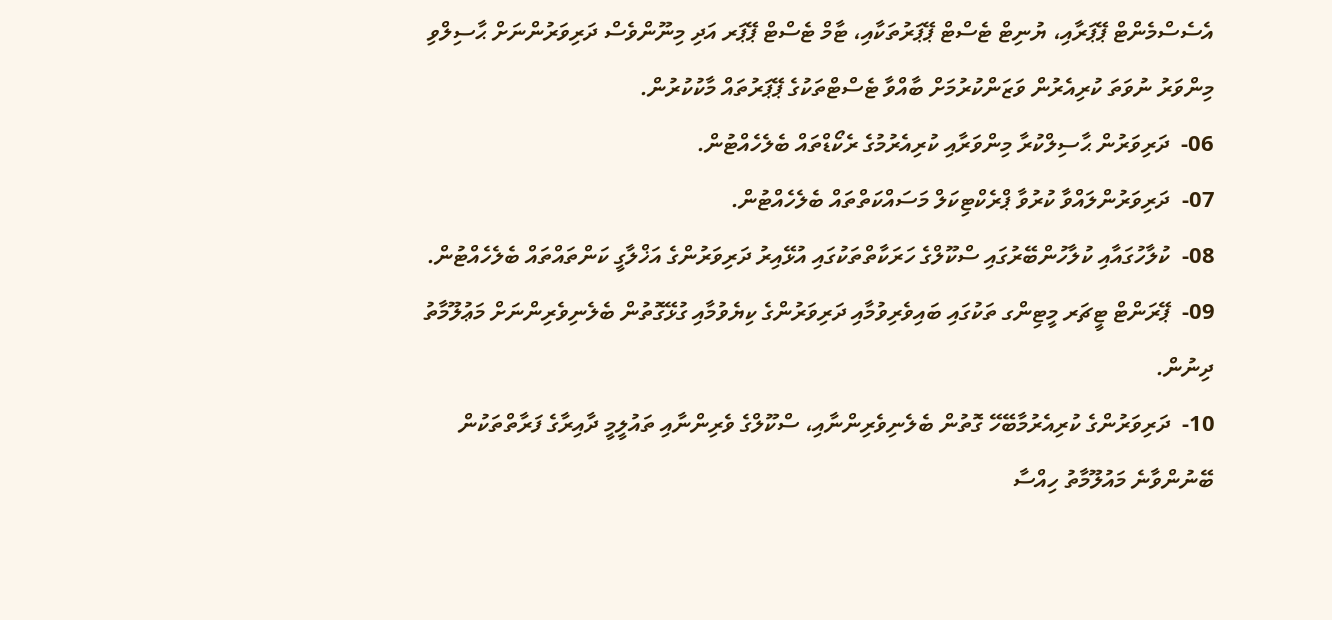އެސެސްމެންޓް ޕޭޕަރާއި، ޔުނިޓް ޓެސްޓް ޕޭޕަރުތަކާއި، ޓާމް ޓެސްޓް ޕޭޕަރ އަދި މިނޫންވެސް ދަރިވަރުންނަށް ޙާސިލްވި މިންވަރު ނުވަތަ ކުރިއެރުން ވަޒަންކުރުމަށް ބާއްވާ ޓެސްޓްތަކުގެ ޕޭޕަރުތައް މާކުކުރުން.
06-  ދަރިވަރުން ޙާސިލްކުރާ މިންވަރާއި ކުރިއެރުމުގެ ރެކޯޑްތައް ބެލެހެއްޓުން.
07-  ދަރިވަރުންލައްވާ ކުރުވާ ޕްރެކްޓިކަލް މަސައްކަތްތައް ބެލެހެއްޓުން.
08-  ކުލާހުގައާއި ކުލާހުންބޭރުގައި ސްކޫލްގެ ހަރަކާތްތަކުގައި އުޅޭއިރު ދަރިވަރުންގެ އަޚްލާގީ ކަންތައްތައް ބެލެހެއްޓުން.
09-  ޕޭރަންޓް ޓީޗަރ މީޓިންގ ތަކުގައި ބައިވެރިވުމާއި ދަރިވަރުންގެ ކިޔެވުމާއި ގުޅޭގޮތުން ބެލެނިވެރިންނަށް މަޢުލޫމާތު ދިނުން.
10-  ދަރިވަރުންގެ ކުރިއެރުމާބޭހޭ ގޮތުން ބެލެނިވެރިންނާއި، ސްކޫލްގެ ވެރިންނާއި ތައުލީމީ ދާއިރާގެ ފަރާތްތަކުން ބޭނުންވާނެ މައުލޫމާތު ހިއްސާ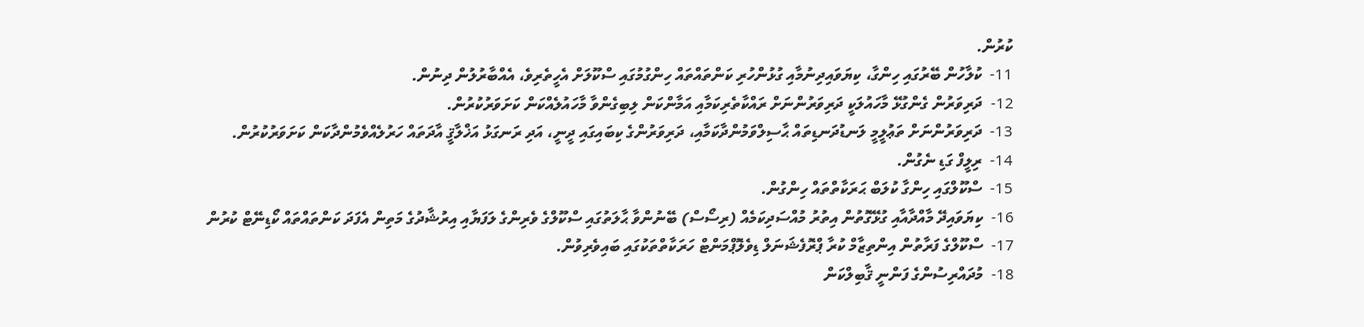ކުރުން.
11-  ކުލާހުން ބޭރުގައި ހިންގާ، ކިޔަވައިދިނުމާއި ގުޅުންހުރި ކަންތައްތައް ހިންގުމުގައި ސްކޫލަށް އެހީތެރިވެ، އެއްބާރުލުން ދިނުން.
12-  ދަރިވަރުން ގެންގުޅޭ މާހައުލަކީ ދަރިވަރުންނަށް ރައްކާތެރިކަމާއި އަމާންކަން ލިބިގެންވާ މާހައުލެއްކަން ކަށަވަރުކުރުން.
13-  ދަރިވަރުންނަށް ތަޢުލީމީ ލަނޑުދަނޑިތައް ޙާސިލްވަމުންދާކަމާއި، ދަރިވަރުންގެ ކިބައިގައި ދީނީ، އަދި ރަނގަޅު އަޚްލާޤީ އާދަތައް ހަރުލެއްވެމުންދާކަން ކަށަވަރުކުރުން.
14-  ރިލީފް ގަޑި ނެގުން.
15-  ސްކޫލްގައި ހިންގާ ކުލަބް ޙަރަކާތްތައް ހިންގުން.
16-  ކިޔަވައިދޭ މާއްދާއާއި ގުޅޭގޮތުން އިތުރު މުއްސަދިކަމެއް (ރިސޯސް) ބޭނުންވާ ޙާލަތުގައި ސްކޫލްގެ ވެރިންގެ ލަފަޔާއި އިރުޝާދުގެ މަތިން އެފަދަ ކަންތައްތައް ކޯޑިނޭޓް ކުރުން
17-  ސްކޫލްގެ ފަރާތުން އިންތިޒާމް ކުރާ ޕްރޮފެޝަނަލް ޑިވެލޮޕްމަންޓް ހަރަކާތްތަކުގައި ބައިވެރިވުން.
18-  މުދައްރިސުންގެ ފަންނީ ޤާބިލްކަން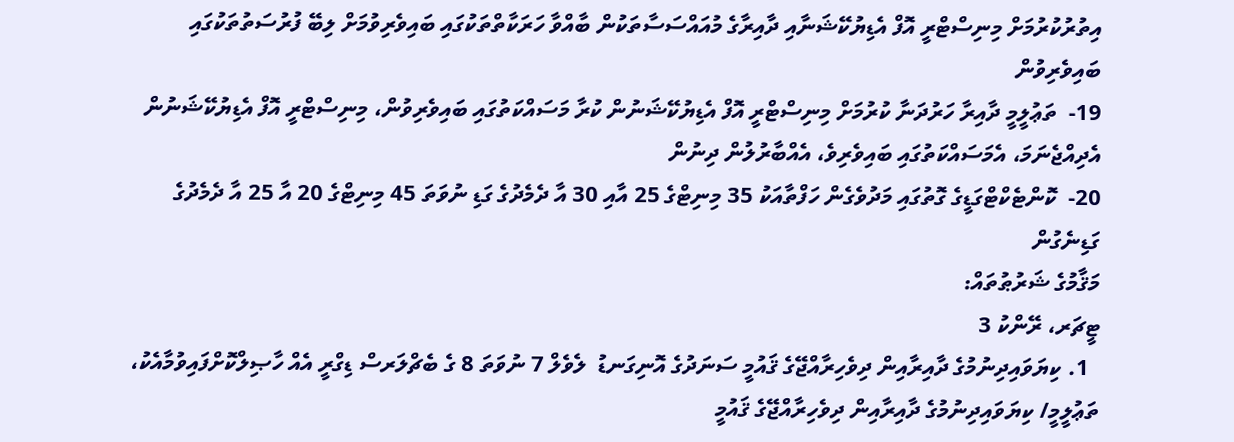އިތުރުކުރުމަށް މިނިސްޓްރީ އޮފް އެޑިޔުކޭޝަނާއި ދާއިރާގެ މުއައްސަސާތަކުން ބާއްވާ ހަރަކާތްތަކުގައި ބައިވެރިވުމަށް ލިބޭ ފުރުސަތުތަކުގައި ބައިވެރިވުން
19-  ތަޢުލީމީ ދާއިރާ ހަރުދަނާ ކުރުމަށް މިނިސްޓްރީ އޮފް އެޑިޔުކޭޝަނުން ކުރާ މަސައްކަތުގައި ބައިވެރިވުން، މިނިސްޓްރީ އޮފް އެޑިޔުކޭޝަނުން އެދިއްޖެނަމަ، އެމަސައްކަތުގައި ބައިވެރިވެ، އެއްބާރުލުން ދިނުން
20-  ކޮންޓެކްޓްގަޑީގެ ގޮތުގައި މަދުވެގެން ހަފްތާއަކު 35 މިނިޓްގެ 25 އާއި 30 އާ ދެމެދުގެ ގަޑި ނުވަތަ 45 މިނިޓްގެ 20 އާ 25 އާ ދެމެދުގެ ގަޑިނެގުން
މަޤާމުގެ ޝަރުޠުތައް:
ޓީޗަރ، ރޭންކު 3
  1. ކިޔަވައިދިނުމުގެ ދާއިރާއިން ދިވެހިރާއްޖޭގެ ޤައުމީ ސަނަދުގެ އޮނިގަނޑު  ލެވެލް 7 ނުވަތަ 8 ގެ ބެޗްލަރސް ޑިގްރީ އެއް ހާޞިލްކޮށްފައިވުމާއެކު، ތަޢުލީމީ/ ކިޔަވައިދިނުމުގެ ދާއިރާއިން ދިވެހިރާއްޖޭގެ ޤައުމީ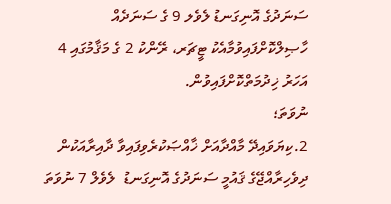ސަނަދުގެ އޮނިގަނޑު ލެވެލ 9 ގެ ސަނަދެއް ހާޞިލްކޮށްފައިވުމާއެކު ޓީޗަރ، ރޭންކު 2 ގެ މަޤާމުގައި 4 އަހަރު ޚިދުމަތްކޮށްފައިވުން.
ނުވަތަ؛
2.ކިޔަވައިދޭ މާއްދާއަށް ޚާއްޞަކުރެވިފައިވާ ދާއިރާއަކުން ދިވެހިރާއްޖޭގެ ޤައުމީ ސަނަދުގެ އޮނިގަނޑު  ލެވެލް 7 ނުވަތަ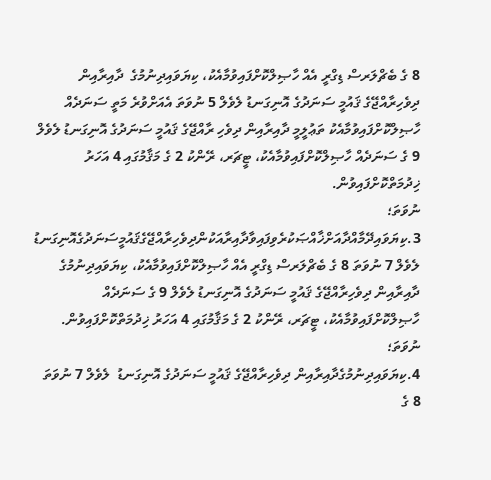8 ގެ ބެޗްލަރސް ޑިގްރީ އެއް ހާޞިލްކޮށްފައިވުމާއެކު، ކިޔަވައިދިނުމުގެ  ދާއިރާއިން ދިވެހިރާއްޖޭގެ ޤައުމީ ސަނަދުގެ އޮނިގަނޑު ލެވެލް 5 ނުވަތަ އެއަށްވުރެ މަތީ ސަނަދެއް ހާޞިލްކޮށްފައިވުމާއެކު ތަޢުލީމީ ދާއިރާއިން ދިވެހި ރާއްޖޭގެ ޤައުމީ ސަނަދުގެ އޮނިގަނޑު ލެވެލް 9 ގެ ސަނަދެއް ހާޞިލްކޮށްފައިވުމާއެކު، ޓީޗަރ، ރޭންކު 2 ގެ މަޤާމުގައި 4 އަހަރު ޚިދުމަތްކޮށްފައިވުން.
ނުވަތަ؛
3.ކިޔަވައިދޭމާއްދާއަށްޚާއްޞަކުރެވިފައިވާދާއިރާއަކުންދިވެހިރާއްޖޭގެޤައުމީސަނަދުގެއޮނިގަނޑު  ލެވެލް 7 ނުވަތަ 8 ގެ ބެޗްލަރސް ޑިގްރީ އެއް ހާޞިލްކޮށްފައިވުމާއެކު، ކިޔަވައިދިނުމުގެ  ދާއިރާއިން ދިވެހިރާއްޖޭގެ ޤައުމީ ސަނަދުގެ އޮނިގަނޑު ލެވެލް 9 ގެ ސަނަދެއް ހާޞިލްކޮށްފައިވުމާއެކު، ޓީޗަރ، ރޭންކު 2 ގެ މަޤާމުގައި 4 އަހަރު ޚިދުމަތްކޮށްފައިވުން.
ނުވަތަ؛
4.ކިޔަވައިދިނުމުގެދާއިރާއިން ދިވެހިރާއްޖޭގެ ޤައުމީ ސަނަދުގެ އޮނިގަނޑު  ލެވެލް 7 ނުވަތަ 8 ގެ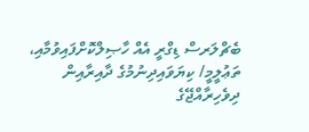ބެޗްލަރސް ޑިގްރީ އެއް ހާޞިލްކޮށްފައިވުމާއި، ތަޢުލީމީ/ ކިޔަވައިދިނުމުގެ ދާއިރާއިން ދިވެހިރާއްޖޭގެ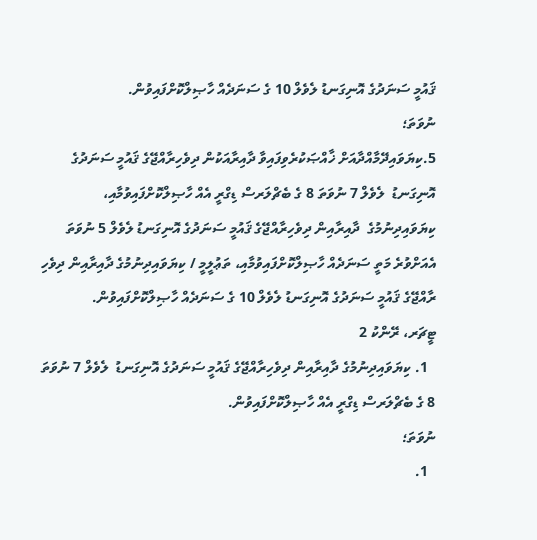ޤައުމީ ސަނަދުގެ އޮނިގަނޑު ލެވެލް 10 ގެ ސަނަދެއް ހާޞިލްކޮށްފައިވުން.
ނުވަތަ؛
5.ކިޔަވައިދޭމާއްދާއަށް ޚާއްޞަކުރެވިފައިވާ ދާއިރާއަކުން ދިވެހިރާއްޖޭގެ ޤައުމީ ސަނަދުގެ އޮނިގަނޑު  ލެވެލް 7 ނުވަތަ 8 ގެ ބެޗްލަރސް ޑިގްރީ އެއް ހާޞިލްކޮށްފައިވުމާއި، ކިޔަވައިދިނުމުގެ  ދާއިރާއިން ދިވެހިރާއްޖޭގެ ޤައުމީ ސަނަދުގެ އޮނިގަނޑު ލެވެލް 5 ނުވަތަ އެއަށްވުރެ މަތީ ސަނަދެއް ހާޞިލްކޮށްފައިވުމާއި، ތަޢުލީމީ / ކިޔަވައިދިނުމުގެ ދާއިރާއިން ދިވެހި ރާއްޖޭގެ ޤައުމީ ސަނަދުގެ އޮނިގަނޑު ލެވެލް 10 ގެ ސަނަދެއް ހާޞިލްކޮށްފައިވުން.
ޓީޗަރ، ރޭންކު 2
  1. ކިޔަވައިދިނުމުގެ ދާއިރާއިން ދިވެހިރާއްޖޭގެ ޤައުމީ ސަނަދުގެ އޮނިގަނޑު  ލެވެލް 7 ނުވަތަ 8 ގެ ބެޗްލަރސް ޑިގްރީ އެއް ހާޞިލްކޮށްފައިވުން.
ނުވަތަ؛
  1.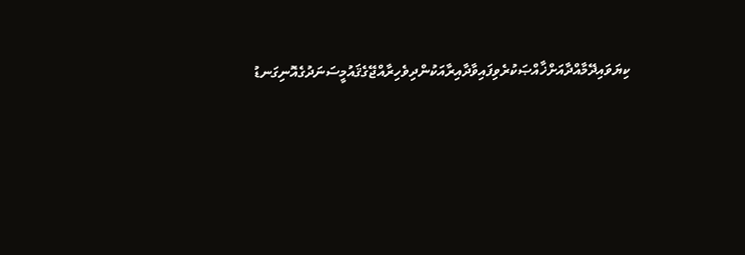ކިޔަވައިދޭމާއްދާއަށްޚާއްޞަކުރެވިފައިވާދާއިރާއަކުންދިވެހިރާއްޖޭގެޤައުމީސަނަދުގެއޮނިގަނޑު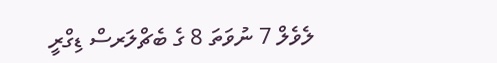ލެވެލް 7 ނުވަތަ 8 ގެ ބެޗްލަރސް ޑިގްރީ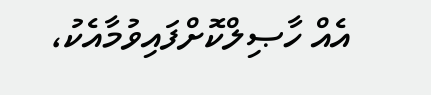އެއް ހާޞިލްކޮށްފައިވުމާއެކު،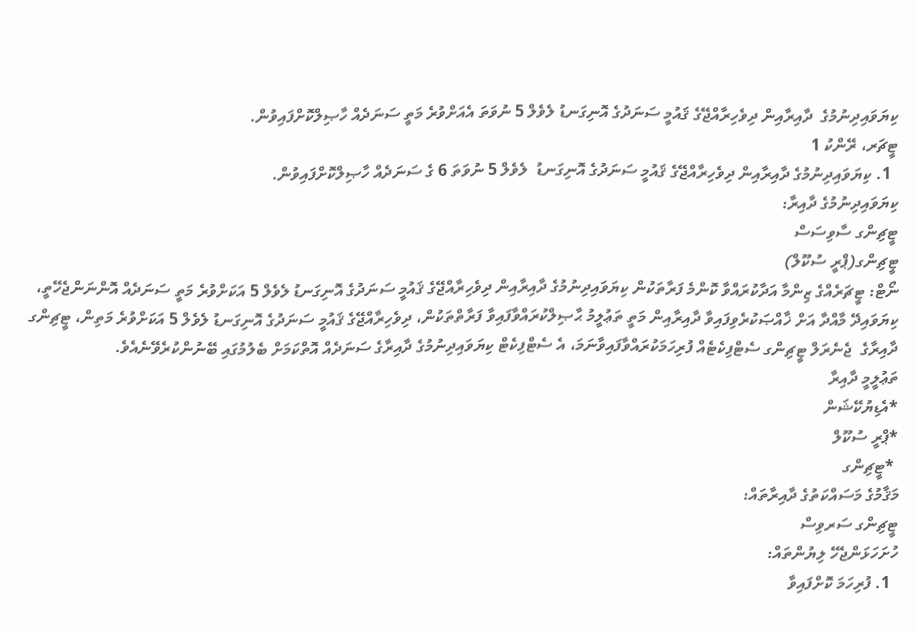ކިޔަވައިދިނުމުގެ  ދާއިރާއިން ދިވެހިރާއްޖޭގެ ޤައުމީ ސަނަދުގެ އޮނިގަނޑު ލެވެލް 5 ނުވަތަ އެއަށްވުރެ މަތީ ސަނަދެއް ހާޞިލްކޮށްފައިވުން.
ޓީޗަރ، ރޭންކު 1
  1. ކިޔަވައިދިނުމުގެ ދާއިރާއިން ދިވެހިރާއްޖޭގެ ޤައުމީ ސަނަދުގެ އޮނިގަނޑު  ލެވެލް 5 ނުވަތަ 6 ގެ ސަނަދެއް ހާޞިލްކޮށްފައިވުން.
ކިޔަވައިދިނުމުގެ ދާއިރާ:
ޓީޗިންގ ސާވިސަސް
ޓީޗިންގ(ޕްރީ ސުކޫލް)
ނޯޓް: ޓީޗަރެއްގެ ޒިންމާ އަދާކުރައްވާ ކޮންމެ ފަރާތަކުން ކިޔަވައިދިނުމުގެ ދާއިރާއިން ދިވެހިރާއްޖޭގެ ޤައުމީ ސަނަދުގެ އޮނިގަނޑު ލެވެލް 5 އަކަށްވުރެ މަތީ ސަނަދެއް އޮންނަންޖެހޭތީ، ކިޔަވައިދޭ މާއްދާ އަށް ޚާއްޞަކުރެވިފައިވާ ދާއިރާއިން މަތީ ތަޢުލީމު ޙާޞިލްކުރައްވާފައިވާ ފަރާތްތަކުން، ދިވެހިރާއްޖޭގެ ޤައުމީ ސަނަދުގެ އޮނިގަނޑު ލެވެލް 5 އަކަށްވުރެ މަތިން، ޓީޗިންގ ދާއިރާގެ  ޖެނެރަލް ޓީޗިންގ ސެޓްފިކެޓެއް ފުރިހަމަކުރައްވާފައިވާނަމަ، އެ ސެޓްފިކެޓް ކިޔަވައިދިނުމުގެ ދާއިރާގެ ސަނަދެއް އޮތްކަމަށް ބެލުމުގައި ބޭނުންކުރެވޭނެއެވެ.
ތަޢުލީމީ ދާއިރާ
*އެޑިޔުކޭޝަން
*ޕްރީ ސުކޫލް
 *ޓީޗިންގ
މަޤާމުގެ މަސައްކަތުގެ ދާއިރާތައް:
ޓީޗިންގ ސަރވިސް
ހުށަހަޅަންޖެހޭ ލިޔުންތައް:
  1. ފުރިހަމަ ކޮށްފައިވާ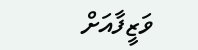ވަޒީފާއަށް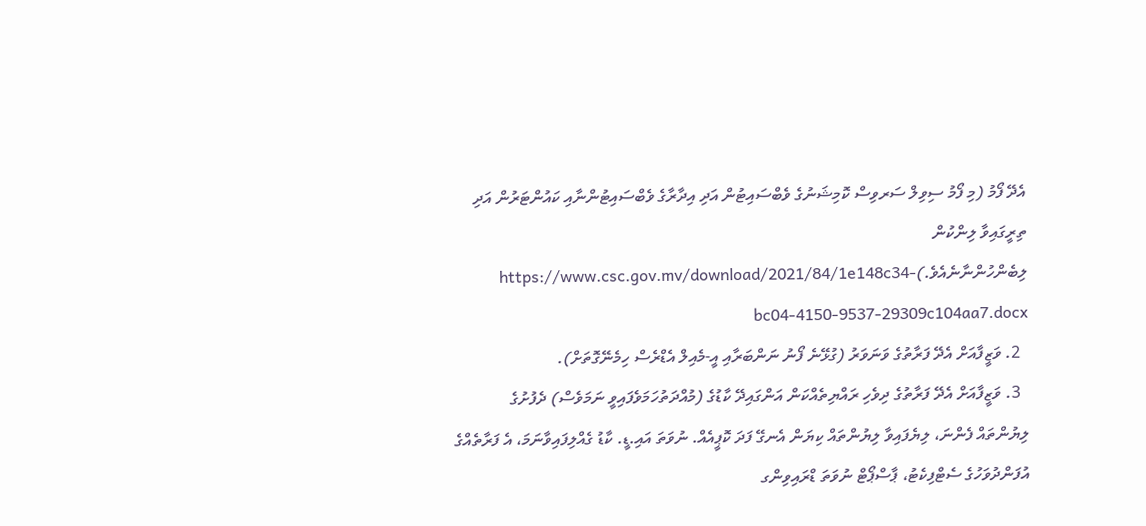އެދޭ ފޯމު (މި ފޯމު ސިވިލް ސަރވިސް ކޮމިޝަނުގެ ވެބްސައިޓުން އަދި އިދާރާގެ ވެބްސައިޓުންނާއި ކައުންޓަރުން އަދި ތިރީގައިވާ ލިންކުން ލިބެންހުންނާނެއެވެ.)https://www.csc.gov.mv/download/2021/84/1e148c34-bc04-4150-9537-29309c104aa7.docx
  2. ވަޒީފާއަށް އެދޭ ފަރާތުގެ ވަނަވަރު (ގުޅޭނެ ފޯނު ނަންބަރާއި އީ-މެއިލް އެޑްރެސް ހިމެނޭގޮތަށް).
  3. ވަޒީފާއަށް އެދޭ ފަރާތުގެ ދިވެހި ރައްޔިތެއްކަން އަންގައިދޭ ކާޑުގެ (މުއްދަތުހަމަވެފައިވީ ނަމަވެސް) ދެފުށުގެ ލިޔުންތައް ފެންނަ، ލިޔެފައިވާ ލިޔުންތައް ކިޔަން އެނގޭ ފަދަ ކޮޕީއެއް. ނުވަތަ އައި.ޑީ. ކާޑު ގެއްލިފައިވާނަމަ، އެ ފަރާތެއްގެ އުފަންދުވަހުގެ ސެޓްފިކެޓު، ޕާސްޕޯޓް ނުވަތަ ޑްރައިވިންގ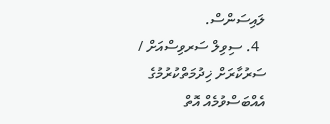ލައިސަންސް.
  4. ސިވިލް ސަރވިސްއަށް / ސަރުކާރަށް ޚިދުމަތްކުރުމުގެ އެއްބަސްވުމެއް އޮތް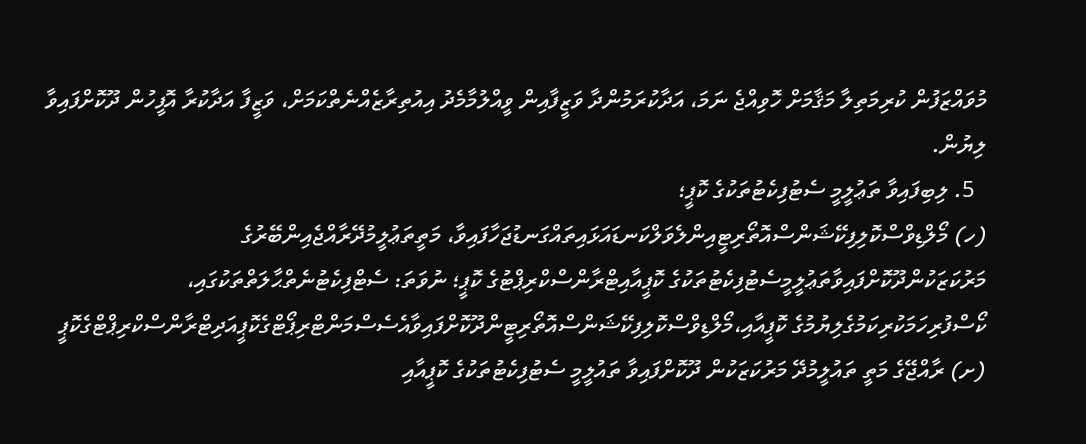މުވައްޒަފުން ކުރިމަތިލާ މަޤާމަށް ހޮވިއްޖެ ނަމަ، އަދާކުރަމުންދާ ވަޒީފާއިން ވީއްލުމާމެދު އިއުތިރާޒެއްނެތްކަމަށް، ވަޒީފާ އަދާކުރާ އޮފީހުން ދޫކޮށްފައިވާ ލިޔުން.
  5. ލިބިފައިވާ ތަޢުލީމީ ސެޓުފިކެޓުތަކުގެ ކޮޕީ؛
(ހ) މޯލްޑިވްސްކޮލިފިކޭޝަންސްއޮތޯރިޓީއިންލެވަލްކަނޑައަޅައިތައްގަނޑުޖަހާފައިވާ، މަތީތަޢުލީމުދޭރާއްޖެއިންބޭރުގެ މަރުކަޒަކުންދޫކޮށްފައިވާތަޢުލީމީސެޓުފިކެޓުތަކުގެ ކޮޕީއާއިޓްރާންސްކްރިޕްޓުގެ ކޮޕީ؛ ނުވަތަ: ސެޓްފިކެޓުނެތްޙާލަތްތަކުގައި، ކޯސްފުރިހަމަކުރިކަމުގެލިޔުމުގެ ކޮޕީއާއި،މޯލްޑިވްސްކޮލިފިކޭޝަންސްއޮތޯރިޓީންދޫކޮށްފައިވާއެސެސްމަންޓްރިޕޯޓްގެކޮޕީއަދިޓްރާންސްކްރިޕްޓްގެކޮޕީ
(ށ) ރާއްޖޭގެ މަތީ ތައުލީމުދޭ މަރުކަޒަކުން ދޫކޮށްފައިވާ ތައުލީމީ ސެޓުފިކެޓުތަކުގެ ކޮޕީއާއި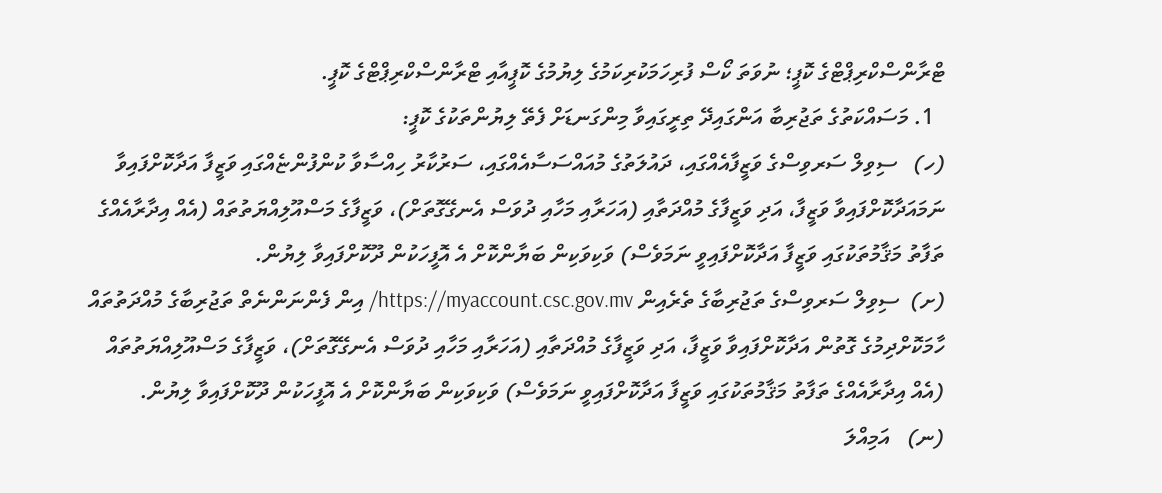ޓްރާންސްކްރިޕްޓްގެ ކޮޕީ؛ ނުވަތަ ކޯސް ފުރިހަމަކުރިކަމުގެ ލިޔުމުގެ ކޮޕީއާއި ޓްރާންސްކްރިޕްޓްގެ ކޮޕީ.
  1. މަސައްކަތުގެ ތަޖުރިބާ އަންގައިދޭ ތިރީގައިވާ މިންގަނޑަށް ފެތޭ ލިޔުންތަކުގެ ކޮޕީ:
(ހ)   ސިވިލް ސަރވިސްގެ ވަޒީފާއެއްގައި، ދައުލަތުގެ މުއައްސަސާއެއްގައި، ސަރުކާރު ހިއްސާވާ ކުންފުންޏެއްގައި ވަޒީފާ އަދާކޮށްފައިވާ ނަމައަދާކޮށްފައިވާ ވަޒީފާ، އަދި ވަޒީފާގެ މުއްދަތާއި (އަހަރާއި މަހާއި ދުވަސް އެނގޭގޮތަށް)، ވަޒީފާގެ މަސްއޫލިއްޔަތުތައް (އެއް އިދާރާއެއްގެ ތަފާތު މަޤާމުތަކުގައި ވަޒީފާ އަދާކޮށްފައިވީ ނަމަވެސް) ވަކިވަކިން ބަޔާންކޮށް އެ އޮފީހަކުން ދޫކޮށްފައިވާ ލިޔުން.
(ށ)  ސިވިލް ސަރވިސްގެ ތަޖުރިބާގެ ތެރެއިން https://myaccount.csc.gov.mv/ އިން ފެންނަންނެތް ތަޖުރިބާގެ މުއްދަތުތައް ހާމަކޮށްދިމުގެ ގޮތުން އަދާކޮށްފައިވާ ވަޒީފާ، އަދި ވަޒީފާގެ މުއްދަތާއި (އަހަރާއި މަހާއި ދުވަސް އެނގޭގޮތަށް)، ވަޒީފާގެ މަސްއޫލިއްޔަތުތައް (އެއް އިދާރާއެއްގެ ތަފާތު މަޤާމުތަކުގައި ވަޒީފާ އަދާކޮށްފައިވީ ނަމަވެސް) ވަކިވަކިން ބަޔާންކޮށް އެ އޮފީހަކުން ދޫކޮށްފައިވާ ލިޔުން.
(ނ)   އަމިއްލަ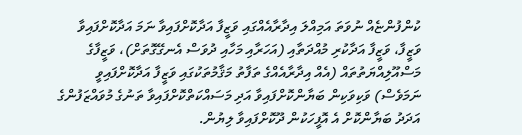ކުންފުންޏެއް ނުވަތަ އަމިއްލަ އިދާރާއެއްގައި ވަޒީފާ އަދާކޮށްފައިވާ ނަމަ އަދާކޮށްފައިވާ ވަޒީފާ، ވަޒީފާ އަދާކުރި މުއްދަތާއި (އަހަރާއި މަހާއި ދުވަސް އެނގޭގޮތަށް)، ވަޒީފާގެ މަސްއޫލިއްޔަތުތައް (އެއް އިދާރާއެއްގެ ތަފާތު މަޤާމުތަކުގައި ވަޒީފާ އަދާކޮށްފައިވީ ނަމަވެސް) ވަކިވަކިން ބަޔާންކޮށްފައިވާ އަދި މަސައްކަތްކޮށްފައިވާ ތަނުގެ މުވައްޒަފުންގެ އަދަދު ބަޔާންކޮށް އެ އޮފީހަކުން ދޫކޮށްފައިވާ ލިޔުން.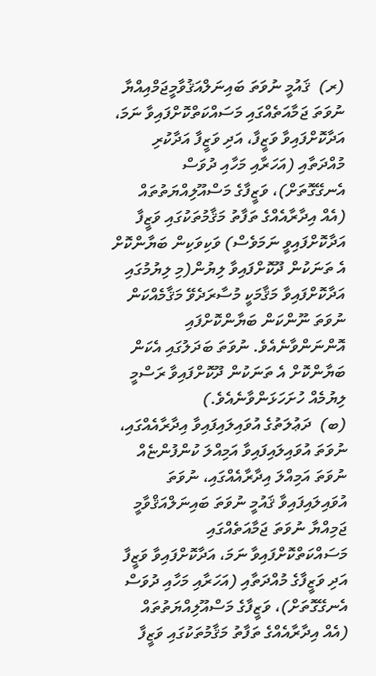(ރ)  ޤައުމީ ނުވަތަ ބައިނަލްއަޤުވާމީޖަމްއިއްޔާ ނުވަތަ ޖަމާއަތެއްގައި މަސައްކަތްކޮށްފައިވާ ނަމަ، އަދާކޮށްފައިވާ ވަޒީފާ، އަދި ވަޒީފާ އަދާކުރި މުއްދަތާއި (އަހަރާއި މަހާއި ދުވަސް އެނގޭގޮތަށް)، ވަޒީފާގެ މަސްއޫލިއްޔަތުތައް (އެއް އިދާރާއެއްގެ ތަފާތު މަޤާމުތަކުގައި ވަޒީފާ އަދާކޮށްފައިވީ ނަމަވެސް) ވަކިވަކިން ބަޔާންކޮށް އެ ތަނަކުން ދޫކޮށްފައިވާ ލިޔުން(މި ލިޔުމުގައި އަދާކޮށްފައިވާ މަޤާމަކީ މުސާރަދެވޭ މަޤާމެއްކަން ނުވަތަ ނޫންކަން ބަޔާންކޮށްފައި އޮންނަންވާނެއެވެ. ނުވަތަ ބަދަލުގައި އެކަން ބަޔާންކޮށް އެ ތަނަކުން ދޫކޮށްފައިވާ ރަސްމީ ލިޔުމެއް ހުށަހަޅަންވާނެއެވެ.)
(ބ)  ދަޢުލަތުގެ އުވައިލައިފައިވާ އިދާރާއެއްގައި، ނުވަތަ އުވައިލައިފައިވާ އަމިއްލަ ކުންފުންޏެއް ނުވަތަ އަމިއްލަ އިދާރާއެއްގައި، ނުވަތަ އުވައިލައިފައިވާ ޤައުމީ ނުވަތަ ބައިނަލްއަޤްވާމީ ޖަމިއްޔާ ނުވަތަ ޖަމާއަތެއްގައި މަސައްކަތްކޮށްފައިވާ ނަމަ، އަދާކޮށްފައިވާ ވަޒީފާ އަދި ވަޒީފާގެ މުއްދަތާއި (އަހަރާއި މަހާއި ދުވަސް އެނގޭގޮތަށް)، ވަޒީފާގެ މަސްއޫލިއްޔަތުތައް (އެއް އިދާރާއެއްގެ ތަފާތު މަޤާމުތަކުގައި ވަޒީފާ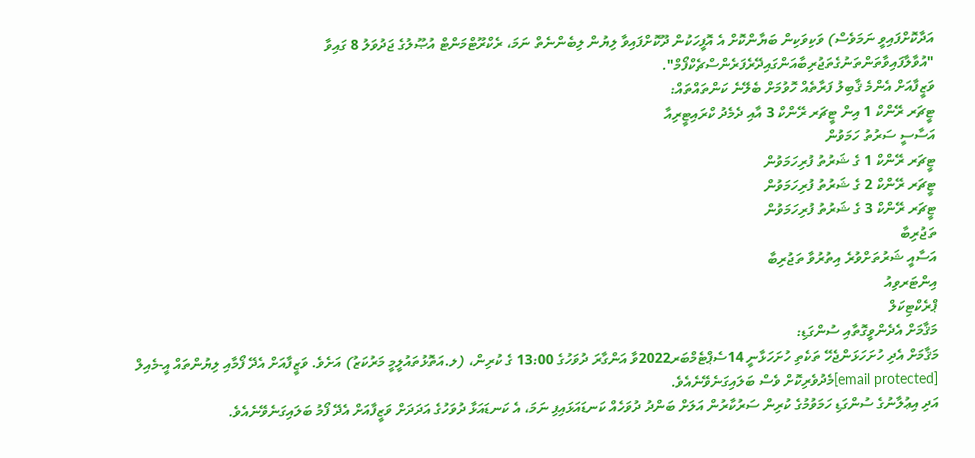އަދާކޮށްފައިވީ ނަމަވެސް) ވަކިވަކިން ބަޔާންކޮށް އެ އޮފީހަކުން ދޫކޮށްފައިވާ ލިޔުން ލިބެންނެތް ނަމަ، ރެކްރޫޓްމަންޓް އުޞޫލުގެ ޖަދުވަލު 8 ގައިވާ "އުވާލާފައިވާތަންތަނުގެތަޖުރިބާއަންގައިދޭރެފަރެންސްޗެކްފޯމް".
ވަޒީފާއަށް އެންމެ ޤާބިލު ފަރާތެއް ހޮވުމަށް ބެލޭނެ ކަންތައްތައް:
ޓީޗަރ ރޭންކް 1 އިން ޓީޗަރ ރޭންކް 3 އާއި ދެމެދު ކްރައިޓީރިއާ
އަސާސީ ސަރުތު ހަމަވުން
ޓީޗަރ ރޭންކް 1 ގެ ޝަރުތު ފުރިހަމަވުން
ޓީޗަރ ރޭންކް 2 ގެ ޝަރުތު ފުރިހަމަވުން
ޓީޗަރ ރޭންކް 3 ގެ ޝަރުތު ފުރިހަމަވުން
ތަޖުރިބާ
އަސާއީ ޝަރުތަށްވުރެ އިތުރުވާ ތަޖުރިބާ
އިންޓަރވިއު
ޕްރެކްޓިކަލް
މަޤާމަށް އެދެންވީގޮތާއި ސުންގަޑި:
މަޤާމަށް އެދި ހުށަހަޅަންޖެހޭ ތަކެތި ހުށަހަޅާނީ 14ސެޕްޓެމްބަރ2022ވާ އަންގާރަ ދުވަހުގެ 13:00 ގެ ކުރިން، (ލ.އަތޮޅުތައުލީމީ މަރުކަޒު) އަށެވެ. ވަޒީފާއަށް އެދޭ ފޯމާއި ލިޔުންތައް އީ-މެއިލް [email protected]މެދުވެރިކޮށް ވެސް ބަލައިގަނެވޭނެއެވެ.
އަދި އިޢުލާނުގެ ސުންގަޑި ހަމަވުމުގެ ކުރިން ސަރުކާރުން އަލަށް ބަންދު ދުވަހެއް ކަނޑައަޅައިފި ނަމަ، އެ ކަނޑައަޅާ ދުވަހުގެ އަދަދަށް ވަޒީފާއަށް އެދޭ ފޯމު ބަލައިގަނެވޭނެއެވެ.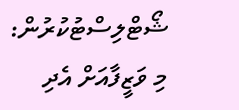ޝޯޓްލިސްޓުކުރުން:
މި ވަޒީފާއަށް އެދި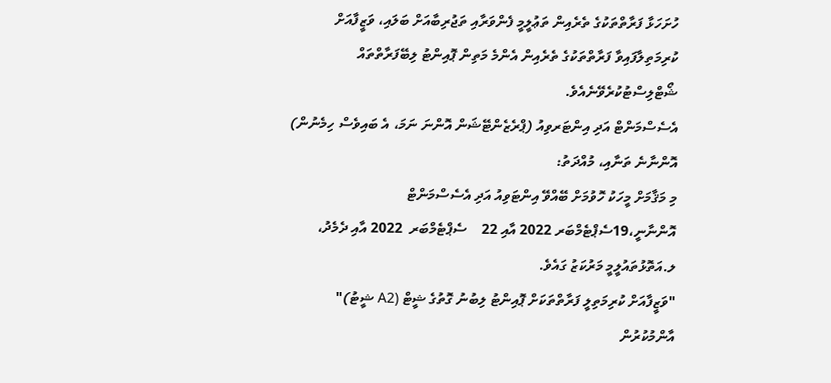ހުށަހަޅާ ފަރާތްތަކުގެ ތެރެއިން ތަޢުލީމީ ފެންވަރާއި ތަޖުރިބާއަށް ބަލައި، ވަޒީފާއަށް ކުރިމަތިލާފައިވާ ފަރާތްތަކުގެ ތެރެއިން އެންމެ މަތިން ޕޮއިންޓު ލިބޭފަރާތްތައް ޝޯޓްލިސްޓުކުރެވޭނެއެވެ.
އެސެސްމަންޓް އަދި އިންޓަރވިއު (ޕްރެޒެންޓޭޝަން އޮންނަ ނަމަ، އެ ބައިވެސް ހިމެނުން) އޮންނާނެ ތަނާއި، މުއްދަތު:
މި މަޤާމަށް މީހަކު ހޮވުމަށް ބޭއްވޭ އިންޓަވިއު އަދި އެސެސްމަންޓް  އޮންނާނީ،19ސެޕްޓެމްބަރ 2022 އާއި 22    ސެޕްޓެމްބަރ  2022 އާއި ދެމެދު، ލ.އަތޮޅުތައުލީމީ މަރުކަޒު ގައެވެ.
"ވަޒީފާއަށް ކުރިމަތިލީ ފަރާތްތަކަށް ޕޮއިންޓު ލިބުނު ގޮތުގެ ޝީޓް (A2 ޝީޓު)" އާންމުކުރުން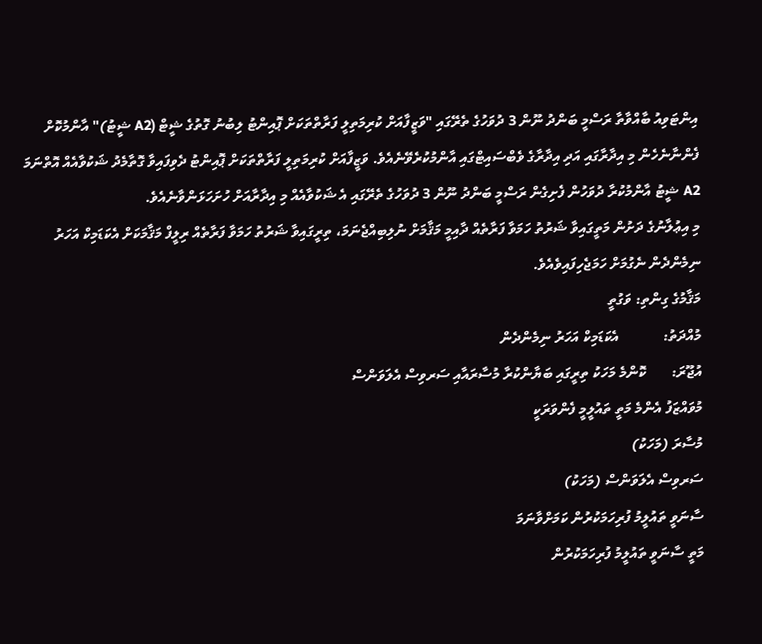އިންޓަވިއު ބާއްވާތާ ރަސްމީ ބަންދު ނޫން 3 ދުވަހުގެ ތެރޭގައި "ވަޒީފާއަށް ކުރިމަތިލީ ފަރާތްތަކަށް ޕޮއިންޓު ލިބުނު ގޮތުގެ ޝީޓް (A2 ޝީޓު)" އާންމުކޮށް ފެންނާނެހެން މި އިދާރާގައި އަދި އިދާރާގެ ވެބްސައިޓްގައި އާންމުކުރެވޭނެއެވެ. ވަޒީފާއަށް ކުރިމަތިލީ ފަރާތްތަކަށް ޕޮއިންޓު ދެވިފައިވާ ގޮތާމެދު ޝަކުވާއެއް އޮތްނަމަ A2 ޝީޓު އާންމުކުރާ ދުވަހުން ފެށިގެން ރަސްމީ ބަންދު ނޫން 3 ދުވަހުގެ ތެރޭގައި އެ ޝަކުވާއެއް މި އިދާރާއަށް ހުށަހަޅަންވާނެއެވެ.
މި އިޢުލާނުގެ ދަށުން މަތީގައިވާ ޝަރުތު ހަމަވާ ފަރާތެއް ދާއިމީ މަޤާމަށް ނުލިބިއްޖެނަމަ، ތިރީގައިވާ ޝަރުތު ހަމަވާ ފަރާތެއް ރިލީފް މަޤާމަކަށް އެކަޑަމިކް އަހަރު ނިމެންދެން ނެގުމަށް ހަމަޖެހިފައިވެއެވެ.
މަޤާމުގެ ގިންތި: ވަގުތީ
މުއްދަތު:            އެކަޑަމިކް އަހަރު ނިމެންދެން
އުޖޫރަ:       ކޮންމެ މަހަކު ތިރީގައި ބަޔާންކުރާ މުސާރައާއި ސަރވިސް އެލަވަންސް
މުވައްޒަފު އެންމެ މަތީ ތައުލީމީ ފެންވަރަކީ
މުސާރަ (މަހަކު)
ސަރވިސް އެލަވަންސް (މަހަކު)
ސާނަވީ ތައުލީމު ފުރިހަމަކުރުން ކަމަށްވާނަމަ
މަތީ ސާނަވީ ތައުލީމު ފުރިހަމަކުރުން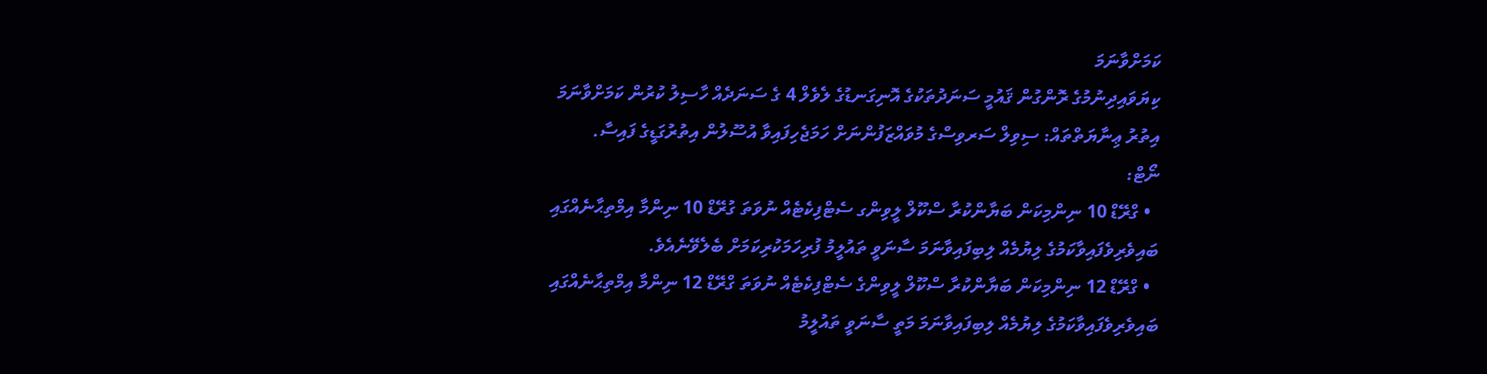ކަމަށްވާނަމަ
ކިޔަވައިދިނުމުގެ ރޮންގުން ޤައުމީ ސަނަދުތަކުގެ އޮނިގަނޑުގެ ލެވެލް 4 ގެ ސަނަދެއް ހާސިލު ކުރުން ކަމަށްވާނަމަ
އިތުރު ޢިނާޔަތްތައް: ސިވިލް ސަރވިސްގެ މުވައްޒަފުންނަށް ހަމަޖެހިފައިވާ އުސޫލުން އިތުރުގަޑީގެ ފައިސާ.
ނޯޓް:
  • ގްރޭޑް 10 ނިންމިކަން ބަޔާންކުރާ ސްކޫލް ލީވިންގ ސެޓްފިކެޓެއް ނުވަތަ ގުރޭޑް 10 ނިންމާ އިމްތިޙާނެއްގައި ބައިވެރިވެފައިވާކަމުގެ ލިޔުމެއް ލިބިފައިވާނަމަ ސާނަވީ ތައުލީމު ފުރިހަމަކުރިކަމަށް ބެލެވޭނެއެވެ.
  • ގްރޭޑް 12 ނިންމިކަން ބަޔާންކުރާ ސްކޫލް ލީވިންގެ ސެޓްފިކެޓެއް ނުވަތަ ގްރޭޑް 12 ނިންމާ އިމްތިޙާނެއްގައި ބައިވެރިވެފައިވާކަމުގެ ލިޔުމެއް ލިބިފައިވާނަމަ މަތީ ސާނަވީ ތައުލީމު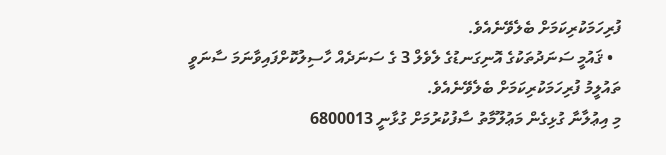ފުރިހަމަކުރިކަމަށް ބެލެވޭނެއެވެ.
  • ޤައުމީ ސަނަދުތަކުގެ އޮނިގަނޑުގެ ލެވެލް 3 ގެ ސަނަދެއް ހާސިލުކޮށްފައިވާނަމަ ސާނަވީ ތައުލީމު ފުރިހަމަކުރިކަމަށް ބެލެވޭނެއެވެ.
މި އިޢުލާނާ ގުޅިގެން މަޢުލޫމާތު ސާފުކުރުމަށް ގުޅާނީ 6800013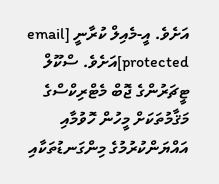އަށެވެ. އީ-މެއިލް ކުރާނީ [email protected]އަށެވެ. ސްކޫލް ޓީޗަރުންގެ ޖޮބް މެޓްރިކްސްގެ މަޤާމުތަކަށް މީހުން ހޮވުމާއި އައްޔަންކުރުމުގެ މިންގަނޑުތަކާއި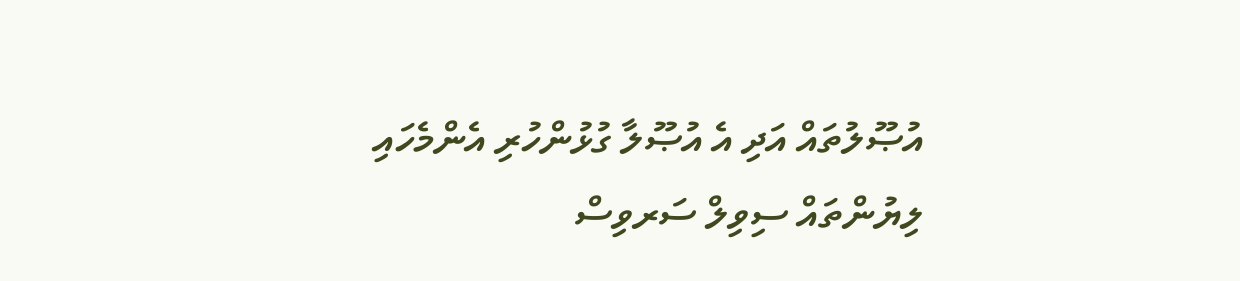އުޞޫލުތައް އަދި އެ އުޞޫލާ ގުޅުންހުރި އެންމެހައި ލިޔުންތައް ސިވިލް ސަރވިސް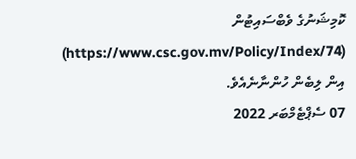ކޮމިޝަނުގެ ވެބްސައިޓުން (https://www.csc.gov.mv/Policy/Index/74) އިން ލިބެން ހުންނާނެއެވެ.
07 ސެޕްޓެމްބަރ 2022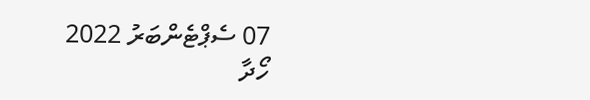07 ސެޕްޓެންބަރު 2022
ހޯދާ